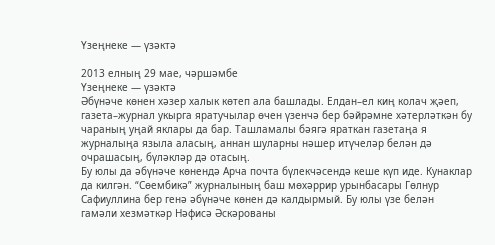Үзеңнеке — үзәктә

2013 елның 29 мае, чәршәмбе
Үзеңнеке — үзәктә
Әбүнәче көнен хәзер халык көтеп ала башлады. Елдан–ел киң колач җәеп, газета–журнал укырга яратучылар өчен үзенчә бер бәйрәмне хәтерләткән бу чараның уңай яклары да бар. Ташламалы бәягә яраткан газетаңа я журналыңа языла аласың, аннан шуларны нәшер итүчеләр белән дә очрашасың, бүләкләр дә отасың.
Бу юлы да әбүнәче көнендә Арча почта бүлекчәсендә кеше күп иде. Кунаклар да килгән. “Сөембикә” журналының баш мөхәррир урынбасары Гөлнур Сафиуллина бер генә әбүнәче көнен дә калдырмый. Бу юлы үзе белән гамәли хезмәткәр Нәфисә Әскәрованы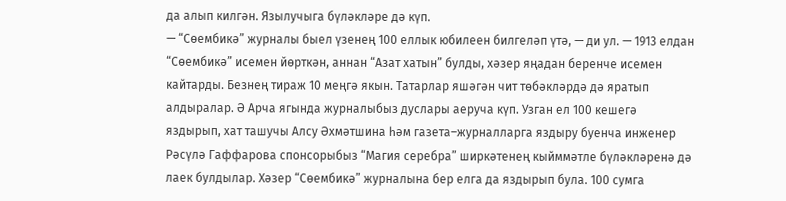да алып килгән. Язылучыга бүләкләре дә күп.
— “Сөембикә” журналы быел үзенең 100 еллык юбилеен билгеләп үтә, — ди ул. — 1913 елдан “Сөембикә” исемен йөрткән, аннан “Азат хатын” булды, хәзер яңадан беренче исемен кайтарды. Безнең тираж 10 меңгә якын. Татарлар яшәгән чит төбәкләрдә дә яратып алдыралар. Ә Арча ягында журналыбыз дуслары аеруча күп. Узган ел 100 кешегә яздырып, хат ташучы Алсу Әхмәтшина һәм газета–журналларга яздыру буенча инженер Рәсүлә Гаффарова спонсорыбыз “Магия серебра” ширкәтенең кыйммәтле бүләкләренә дә лаек булдылар. Хәзер “Сөембикә” журналына бер елга да яздырып була. 100 сумга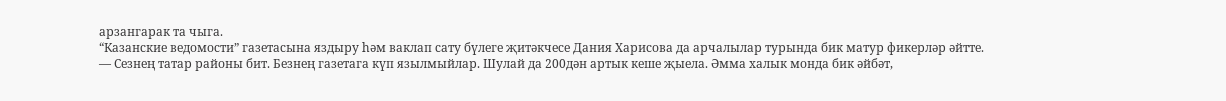арзангарак та чыга.
“Казанские ведомости” газетасына яздыру һәм ваклап сату бүлеге җитәкчесе Дания Харисова да арчалылар турында бик матур фикерләр әйтте.
— Сезнең татар районы бит. Безнең газетага күп язылмыйлар. Шулай да 200дән артык кеше җыела. Әмма халык монда бик әйбәт,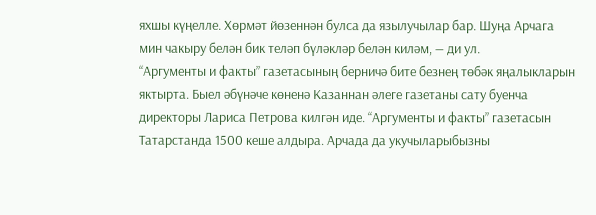яхшы күңелле. Хөрмәт йөзеннән булса да язылучылар бар. Шуңа Арчага мин чакыру белән бик теләп бүләкләр белән киләм, — ди ул.
“Аргументы и факты” газетасының берничә бите безнең төбәк яңалыкларын яктырта. Быел әбүнәче көненә Казаннан әлеге газетаны сату буенча директоры Лариса Петрова килгән иде. “Аргументы и факты” газетасын Татарстанда 1500 кеше алдыра. Арчада да укучыларыбызны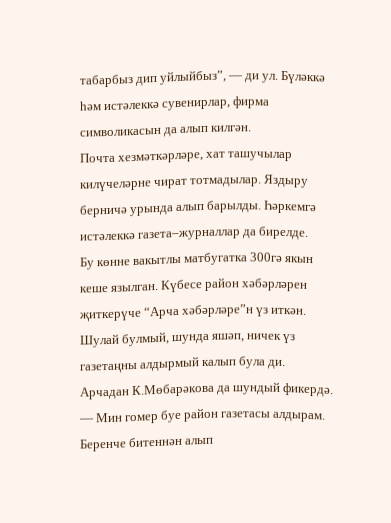табарбыз дип уйлыйбыз”, — ди ул. Бүләккә һәм истәлеккә сувенирлар, фирма символикасын да алып килгән.
Почта хезмәткәрләре, хат ташучылар килүчеләрне чират тотмадылар. Яздыру берничә урында алып барылды. Һәркемгә истәлеккә газета–журналлар да бирелде.
Бу көнне вакытлы матбугатка 300гә якын кеше язылган. Күбесе район хәбәрләрен җиткерүче “Арча хәбәрләре”н үз иткән. Шулай булмый, шунда яшәп, ничек үз газетаңны алдырмый калып була ди.
Арчадан К.Мөбарәкова да шундый фикердә.
— Мин гомер буе район газетасы алдырам. Беренче битеннән алып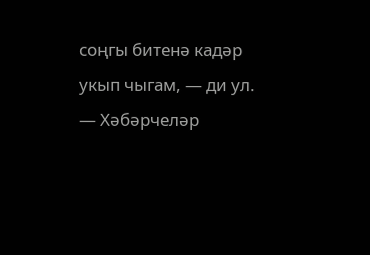соңгы битенә кадәр укып чыгам, — ди ул. — Хәбәрчеләр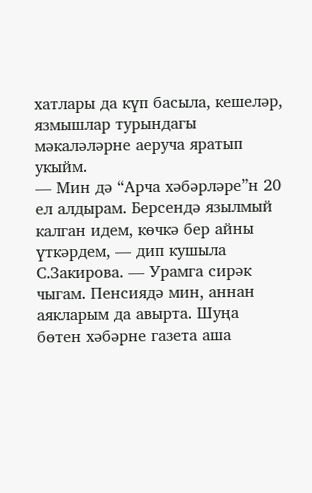хатлары да күп басыла, кешеләр, язмышлар турындагы мәкаләләрне аеруча яратып укыйм.
— Мин дә “Арча хәбәрләре”н 20 ел алдырам. Берсендә язылмый калган идем, көчкә бер айны үткәрдем, — дип кушыла С.Закирова. — Урамга сирәк чыгам. Пенсиядә мин, аннан аякларым да авырта. Шуңа бөтен хәбәрне газета аша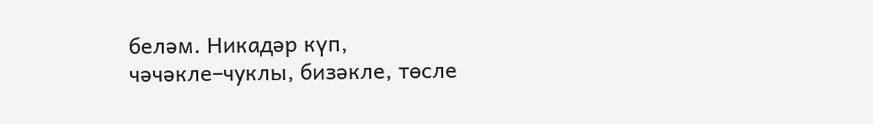беләм. Никадәр күп, чәчәкле–чуклы, бизәкле, төсле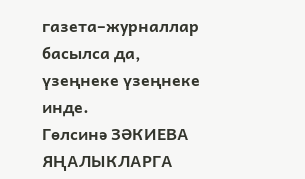газета–журналлар басылса да, үзеңнеке үзеңнеке инде.
Гөлсинә ЗӘКИЕВА
ЯҢАЛЫКЛАРГА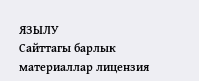ЯЗЫЛУ
Сайттагы барлык материаллар лицензия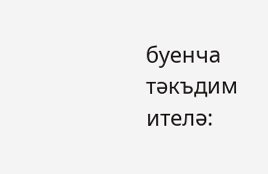буенча тәкъдим ителә: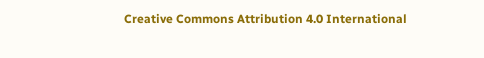Creative Commons Attribution 4.0 International